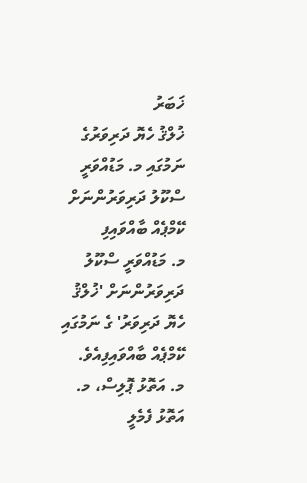ޚަބަރު
ޚުލްޤު ހެޔޮ ދަރިވަރުގެ ނަމުގައި މ. މަޑުއްވަރީ ސްކޫލު ދަރިވަރުންނަށް ކޭމްޕެއް ބާއްވައިފި
މ. މަޑުއްވަރީ ސްކޫލު ދަރިވަރުންނަށް 'ޚުލްޤު ހެޔޮ ދަރިވަރު' ގެ ނަމުގައި  ކޭމްޕެއް ބާއްވައިފިއެވެ.
މ. އަތޮޅު ޕޮލިސް، މ. އަތޮޅު ފެމެލީ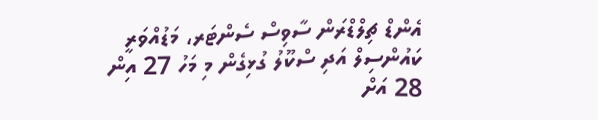އެންޑް ޗިލްޑްރަން ސާވިސް ސެންޓަރ، މަޑުއްވަރީ ކައުންސިލް އަދި ސްކޫލު ގުޅިގެން މި މަހު 27 އިން 28 އަށް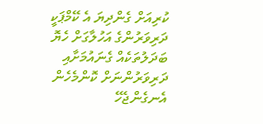ކުރިއަށް ގެންދިޔަ އެ ކޭމްޕަކީ ދަރިވަރުންގެ އަހުލާގަށް ހެޔޮ ބަދަލުތަކެއް ގެނައުމަށާއި ދަރިވަރުންނަށް ކޮންމެހެން އެނގެންޖެހޭ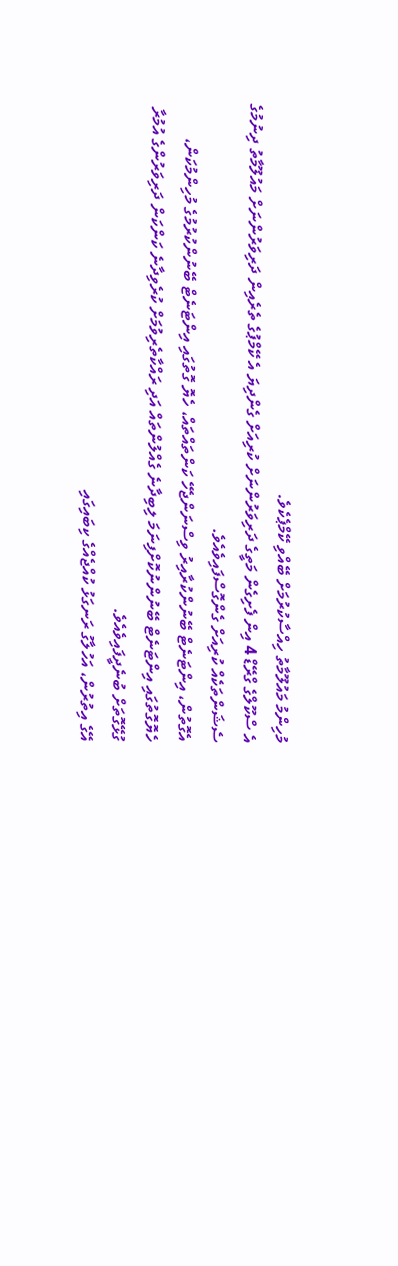މުހިންމު މައުލޫމާތު ހިއްސާކުރުމަށް ބޭއްވި ކޭމްޕެކެވެ.
އެ ސްކޫލްގެ ގްރޭޑް 4 އިން ފެށިގެން މަތީގެ ދަރިވަރުންނަށް ކުރިއަށް ގެންދިޔަ އެ ކޭމްޕުގެ ތެރެއިން ދަރިވަރުންނަށް މައުލޫމާތު ދިނުމުގެ ސެޝަންތަކެއް ކުރިއަށް ގެންގޮސްފައިވެއެވެ.
އެގޮތުން، އިންޓަނެޓް ބޭނުންކުރާއިރު ވިސްނަންޖެހޭ ކަންތައްތައް، ހެޔޮ ގޮތުގައި އިންޓަނެޓް ބޭނުންކުރުމުގެ މުހިންމުކަން، ހެޔޮގޮތުގައި އިންޓަނެޓް ބޭނުންނުކޮށްފިނަމަ ލިބިދާނެ ގެއްލުންތައް އަދި ރައްކާތެރިވުމަށް ކުރެވިދާނެ ކަންކަން ދަރިވަރުންގެ އުމުރާ ގުޅޭގޮތަށް ބުނެދީފައިވެއެވެ.
އޭގެ އިތުރުން، އަހުލާގު ރަނގަޅު ކުއްޖެއްގެ ކިބައިގައި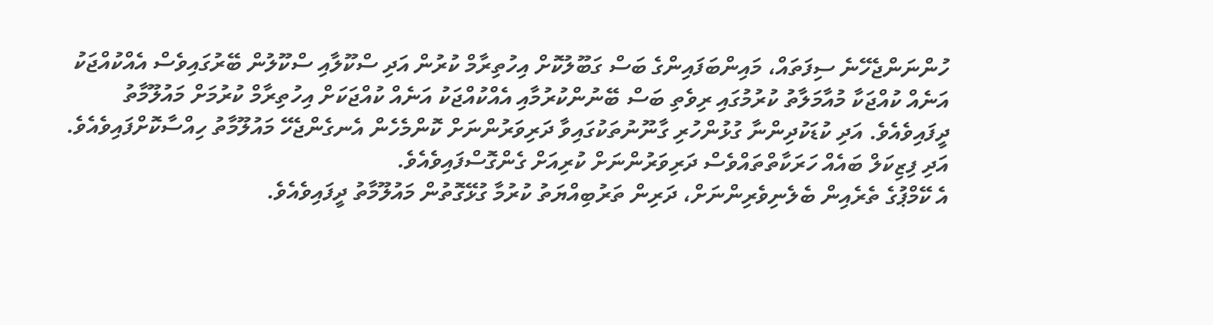ހުންނަންޖެހޭނެ ސިފަތައް، މައިންބަފައިންގެ ބަސް ގަބޫލުކޮށް އިހުތިރާމް ކުރުން އަދި ސްކޫލާއި ސްކޫލުން ބޭރުގައިވެސް އެއްކުއްޖަކު އަނެއް ކުއްޖަކާ މުއާމަލާތު ކުރުމުގައި ރިވެތި ބަސް ބޭނުންކުރުމާއި އެއްކުއްޖަކު އަނެއް ކުއްޖަކަށް އިހުތިރާމް ކުރުމަށް މައުލޫމާތު ދީފައިވެއެވެ. އަދި ކުޑަކުދިންނާ ގުޅުންހުރި ގާނޫނުތަކުގައިވާ ދަރިވަރުންނަށް ކޮންމެހެން އެނގެންޖެހޭ މައުލޫމާތު ހިއްސާކޮށްފައިވެއެވެ. އަދި ފިޒިކަލް ބައެއް ހަރަކާތްތައްވެސް ދަރިވަރުންނަށް ކުރިއަށް ގެންގޮސްފައިވެއެވެ.
އެ ކޭމްޕުގެ ތެރެއިން ބެލެނިވެރިންނަށް، ދަރިން ތަރުބިއްޔަތު ކުރުމާ ގުޅޭގޮތުން މައުލޫމާތު ދީފައިވެއެވެ.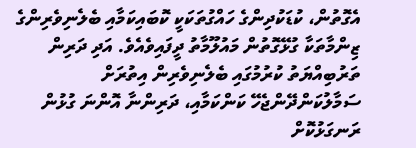އެގޮތުން، ކުޑަކުދިންގެ ހައްގުތަކަކީ ކޮބައިކަމާއި ބެލެނިވެރިންގެ ޒިންމާތަކާ ގުޅޭގޮތުން މައުލޫމާތު ދީފައިވެއެވެ. އަދި ދަރިން ތަރުބިއްޔަތު ކުރުމުގައި ބެލެނިވެރިން އިތުރަށް ސަމާލުކަންދޭންޖެހޭ ކަންކަމާއި، ދަރިންނާ އޮންނަ ގުޅުން ރަނގަޅުކޮށް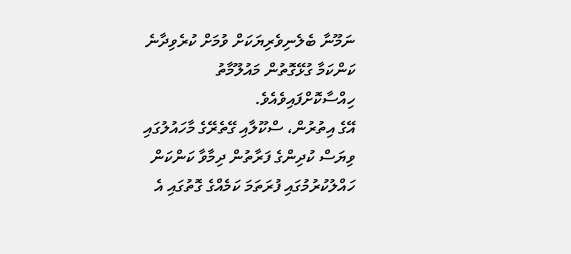ނަމޫނާ ބެލެނިވެރިޔަކަށް ވުމަށް ކުރެވިދާނެ ކަންކަމާ ގުޅޭގޮތުން މައުލޫމާތު ހިއްސާކޮށްފައިވެއެވެ.
އޭގެ އިތުރުން، ސްކޫލާއި ގޭތެރޭގެ މާހައުލުގައި ވިޔަސް ކުދިންގެ ފަރާތުން ދިމާވާ ކަންކަން ހައްލުކުރުމުގައި ފުރަތަމަ ކަމެއްގެ ގޮތުގައި އެ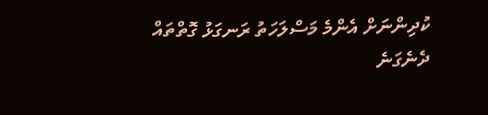ކުދިންނަށް އެންމެ މަސްލަހަތު ރަނގަޅު ގޮތްތައް  ދެނެގަނެ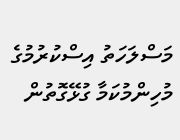މަސްލަހަތު އިސްކުރުމުގެ މުހިންމުކަމާ ގުޅޭގޮތުން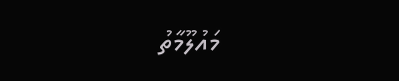މައުލޫމާތު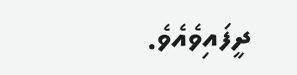ދީފައިވެއެވެ.